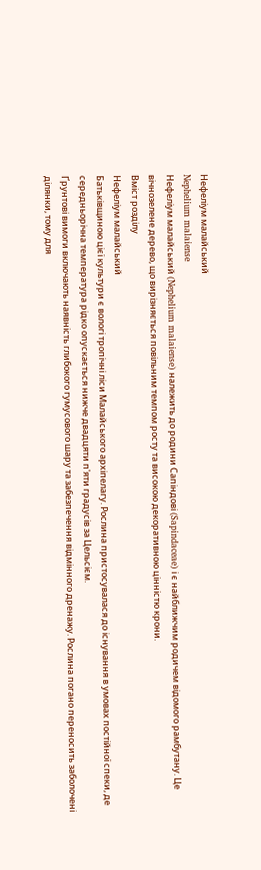Нефеліум малайський
Nephelium malaiense
Нефеліум малайський (Nephelium malaiense) належить до родини Сапіндові (Sapindaceae) і є найближчим родичем відомого рамбутану. Це вічнозелене дерево, що вирізняється повільним темпом росту та високою декоративною цінністю крони.
Вміст розділу
Нефеліум малайський
Батьківщиною цієї культури є вологі тропічні ліси Малайського архіпелагу. Рослина пристосувалася до існування в умовах постійної спеки, де середньорічна температура рідко опускається нижче двадцяти п'яти градусів за Цельсієм.
Ґрунтові вимоги включають наявність глибокого гумусового шару та забезпечення відмінного дренажу. Рослина погано переносить заболочені ділянки, тому для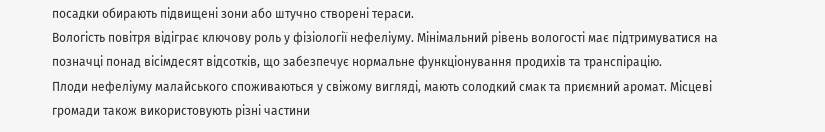посадки обирають підвищені зони або штучно створені тераси.
Вологість повітря відіграє ключову роль у фізіології нефеліуму. Мінімальний рівень вологості має підтримуватися на позначці понад вісімдесят відсотків, що забезпечує нормальне функціонування продихів та транспірацію.
Плоди нефеліуму малайського споживаються у свіжому вигляді, мають солодкий смак та приємний аромат. Місцеві громади також використовують різні частини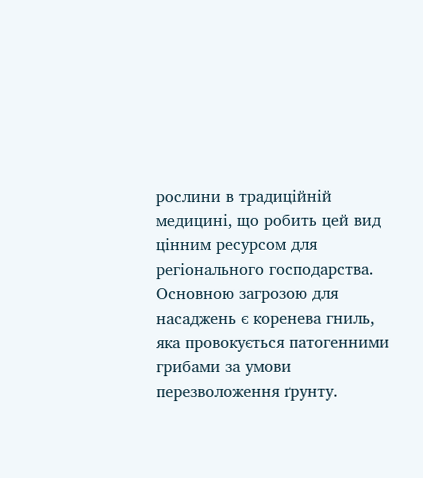рослини в традиційній медицині, що робить цей вид цінним ресурсом для регіонального господарства.
Основною загрозою для насаджень є коренева гниль, яка провокується патогенними грибами за умови перезволоження ґрунту.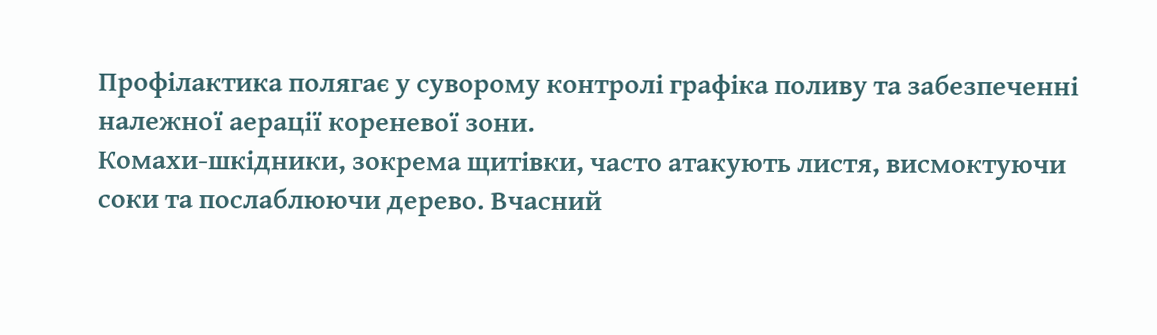Профілактика полягає у суворому контролі графіка поливу та забезпеченні належної аерації кореневої зони.
Комахи-шкідники, зокрема щитівки, часто атакують листя, висмоктуючи соки та послаблюючи дерево. Вчасний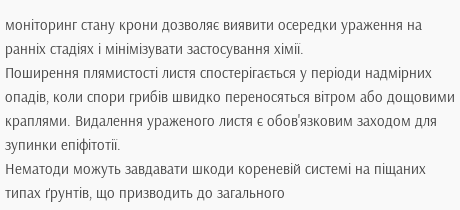моніторинг стану крони дозволяє виявити осередки ураження на ранніх стадіях і мінімізувати застосування хімії.
Поширення плямистості листя спостерігається у періоди надмірних опадів, коли спори грибів швидко переносяться вітром або дощовими краплями. Видалення ураженого листя є обов'язковим заходом для зупинки епіфітотії.
Нематоди можуть завдавати шкоди кореневій системі на піщаних типах ґрунтів, що призводить до загального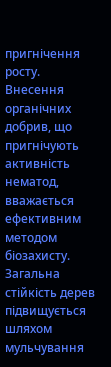пригнічення росту. Внесення органічних добрив, що пригнічують активність нематод, вважається ефективним методом біозахисту.
Загальна стійкість дерев підвищується шляхом мульчування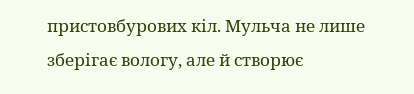пристовбурових кіл. Мульча не лише зберігає вологу, але й створює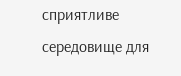сприятливе середовище для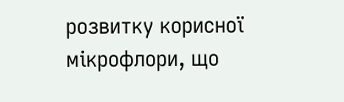розвитку корисної мікрофлори, що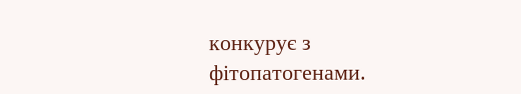конкурує з фітопатогенами.